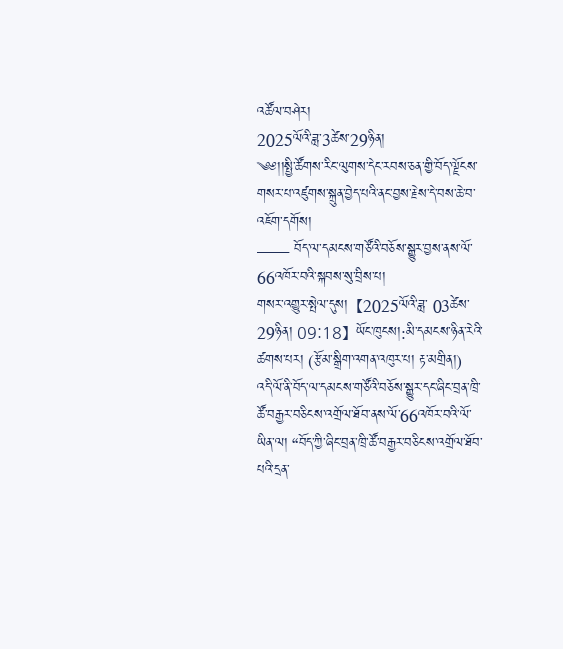འཚོལ་བཤེར།
2025ལོའི་ཟླ་3ཚེས་29ཉིན།
༄༅།།སྤྱི་ཚོགས་རིང་ལུགས་དེང་རབས་ཅན་གྱི་བོད་ལྗོངས་གསར་པ་འཛུགས་སྐྲུན་བྱེད་པའི་ནང་བྱས་རྗེས་དེ་བས་ཆེ་བ་འཇོག་དགོས།
—— བོད་ལ་དམངས་གཙོའི་བཅོས་སྒྱུར་བྱས་ནས་ལོ་66འཁོར་བའི་སྐབས་སུ་བྲིས་པ།
གསར་འགྱུར་སྤེལ་དུས།  【2025ལོའི་ཟླ་ 03ཚེས་29ཉིན། 09:18】  ཡོང་ཁུངས།:མི་དམངས་ཉིན་རེའི་ཚགས་པར། (རྩོམ་སྒྲིག་འགན་འཁུར་པ། རྟ་མགྲིན།)
འདི་ལོ་ནི་བོད་ལ་དམངས་གཙོའི་བཅོས་སྒྱུར་དང་ཞིང་བྲན་ཁྲི་ཚོ་བརྒྱར་བཅིངས་འགྲོལ་ཐོབ་ནས་ལོ་66འཁོར་བའི་ལོ་ཡིན་ལ། “བོད་ཀྱི་ཞིང་བྲན་ཁྲི་ཚོ་བརྒྱར་བཅིངས་འགྲོལ་ཐོབ་པའི་དྲན་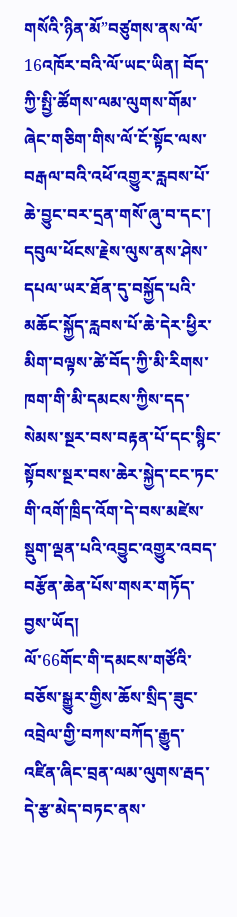གསོའི་ཉིན་མོ”བཙུགས་ནས་ལོ་16འཁོར་བའི་ལོ་ཡང་ཡིན། བོད་ཀྱི་སྤྱི་ཚོགས་ལམ་ལུགས་གོམ་ཞེང་གཅིག་གིས་ལོ་ངོ་སྟོང་ལས་བརྒལ་བའི་འཕོ་འགྱུར་རླབས་པོ་ཆེ་བྱུང་བར་དྲན་གསོ་ཞུ་བ་དང་། དབུལ་ཕོངས་རྗེས་ལུས་ནས་ཤེས་དཔལ་ཡར་ཐོན་དུ་བསྐྱོད་པའི་མཆོང་སྐྱོད་རླབས་པོ་ཆེ་དེར་ཕྱིར་མིག་བལྟས་ཚེ་བོད་ཀྱི་མི་རིགས་ཁག་གི་མི་དམངས་ཀྱིས་དད་སེམས་སྔར་བས་བརྟན་པོ་དང་སྙིང་སྟོབས་སྔར་བས་ཆེར་སྐྱེད་ངང་ཏང་གི་འགོ་ཁྲིད་འོག་དེ་བས་མཛེས་སྡུག་ལྡན་པའི་འབྱུང་འགྱུར་འབད་བརྩོན་ཆེན་པོས་གསར་གཏོད་བྱས་ཡོད།
ལོ་66གོང་གི་དམངས་གཙོའི་བཅོས་སྒྱུར་གྱིས་ཆོས་སྲིད་ཟུང་འབྲེལ་གྱི་བཀས་བཀོད་རྒྱུད་འཛིན་ཞིང་བྲན་ལམ་ལུགས་རྦད་དེ་རྩ་མེད་བཏང་ནས་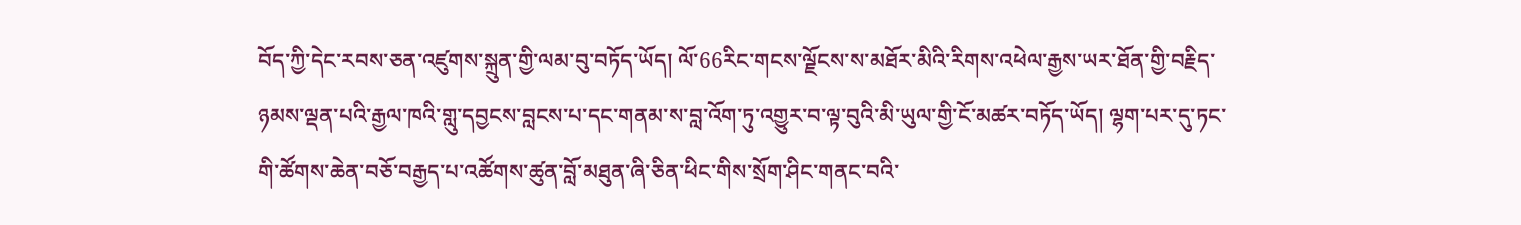བོད་ཀྱི་དེང་རབས་ཅན་འཛུགས་སྐྲུན་གྱི་ལམ་བུ་བཏོད་ཡོད། ལོ་66རིང་གངས་ལྗོངས་ས་མཐོར་མིའི་རིགས་འཕེལ་རྒྱས་ཡར་ཐོན་གྱི་བརྗིད་ཉམས་ལྡན་པའི་རྒྱལ་ཁའི་གླུ་དབྱངས་བླངས་པ་དང་གནམ་ས་བླ་འོག་ཏུ་འགྱུར་བ་ལྟ་བུའི་མི་ཡུལ་གྱི་ངོ་མཚར་བཏོད་ཡོད། ལྷག་པར་དུ་ཏང་གི་ཚོགས་ཆེན་བཅོ་བརྒྱད་པ་འཚོགས་ཚུན་བློ་མཐུན་ཞི་ཅིན་ཕིང་གིས་སྲོག་ཤིང་གནང་བའི་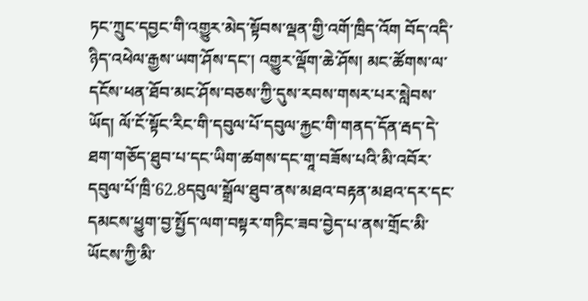ཏང་ཀྲུང་དབྱང་གི་འགྱུར་མེད་སྟོབས་ལྡན་གྱི་འགོ་ཁྲིད་འོག བོད་འདི་ཉིད་འཕེལ་རྒྱས་ཡག་ཤོས་དང་། འགྱུར་ལྡོག་ཆེ་ཤོས། མང་ཚོགས་ལ་དངོས་ཕན་ཐོབ་མང་ཤོས་བཅས་ཀྱི་དུས་རབས་གསར་པར་སླེབས་ཡོད། ལོ་ངོ་སྟོང་རིང་གི་དབུལ་པོ་དབུལ་རྐྱང་གི་གནད་དོན་རྦད་དེ་ཐག་གཅོད་ཐུབ་པ་དང་ཡིག་ཚགས་དང་གཱ་བཟོས་པའི་མི་འབོར་དབུལ་པོ་ཁྲི་62.8དབུལ་སྒྲོལ་ཐུབ་ནས་མཐའ་བརྟན་མཐའ་དར་དང་དམངས་ཕྱུག་བྱ་སྤྱོད་ལག་བསྟར་གཏིང་ཟབ་བྱེད་པ་ནས་གྲོང་མི་ཡོངས་ཀྱི་མི་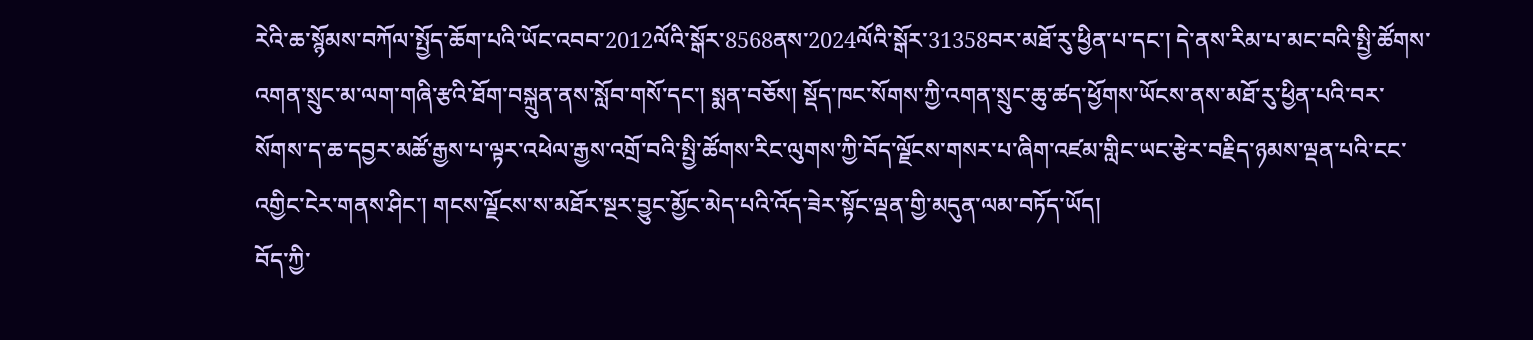རེའི་ཆ་སྙོམས་བཀོལ་སྤྱོད་ཆོག་པའི་ཡོང་འབབ་2012ལོའི་སྒོར་8568ནས་2024ལོའི་སྒོར་31358བར་མཐོ་རུ་ཕྱིན་པ་དང་། དེ་ནས་རིམ་པ་མང་བའི་སྤྱི་ཚོགས་འགན་སྲུང་མ་ལག་གཞི་རྩའི་ཐོག་བསྐྲུན་ནས་སློབ་གསོ་དང་། སྨན་བཅོས། སྡོད་ཁང་སོགས་ཀྱི་འགན་སྲུང་ཆུ་ཚད་ཕྱོགས་ཡོངས་ནས་མཐོ་རུ་ཕྱིན་པའི་བར་སོགས་ད་ཆ་དབྱར་མཚོ་རྒྱས་པ་ལྟར་འཕེལ་རྒྱས་འགྲོ་བའི་སྤྱི་ཚོགས་རིང་ལུགས་ཀྱི་བོད་ལྗོངས་གསར་པ་ཞིག་འཛམ་གླིང་ཡང་རྩེར་བརྗིད་ཉམས་ལྡན་པའི་ངང་འགྱིང་ངེར་གནས་ཤིང་། གངས་ལྗོངས་ས་མཐོར་སྔར་བྱུང་མྱོང་མེད་པའི་འོད་ཟེར་སྟོང་ལྡན་གྱི་མདུན་ལམ་བཏོད་ཡོད།
བོད་ཀྱི་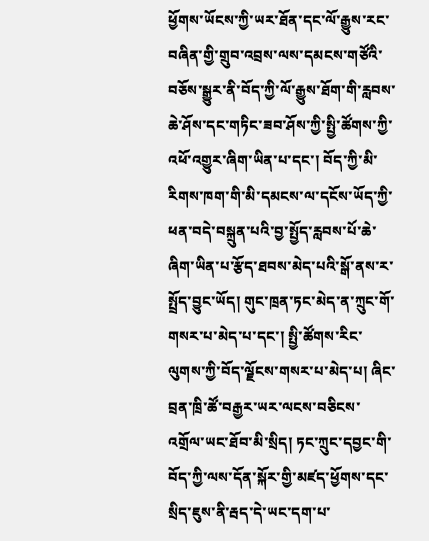ཕྱོགས་ཡོངས་ཀྱི་ཡར་ཐོན་དང་ལོ་རྒྱུས་རང་བཞིན་གྱི་གྲུབ་འབྲས་ལས་དམངས་གཙོའི་བཅོས་སྒྱུར་ནི་བོད་ཀྱི་ལོ་རྒྱུས་ཐོག་གི་རླབས་ཆེ་ཤོས་དང་གཏིང་ཟབ་ཤོས་ཀྱི་སྤྱི་ཚོགས་ཀྱི་འཕོ་འགྱུར་ཞིག་ཡིན་པ་དང་། བོད་ཀྱི་མི་རིགས་ཁག་གི་མི་དམངས་ལ་དངོས་ཡོད་ཀྱི་ཕན་བདེ་བསྐྲུན་པའི་བྱ་སྤྱོད་རླབས་པོ་ཆེ་ཞིག་ཡིན་པ་རྩོད་ཐབས་མེད་པའི་སྒོ་ནས་ར་སྤྲོད་བྱུང་ཡོད། གུང་ཁྲན་ཏང་མེད་ན་ཀྲུང་གོ་གསར་པ་མེད་པ་དང་། སྤྱི་ཚོགས་རིང་ལུགས་ཀྱི་བོད་ལྗོངས་གསར་པ་མེད་པ། ཞིང་བྲན་ཁྲི་ཚོ་བརྒྱར་ཡར་ལངས་བཅིངས་འགྲོལ་ཡང་ཐོབ་མི་སྲིད། ཏང་ཀྲུང་དབྱང་གི་བོད་ཀྱི་ལས་དོན་སྐོར་གྱི་མཛད་ཕྱོགས་དང་སྲིད་ཇུས་ནི་རྦད་དེ་ཡང་དག་པ་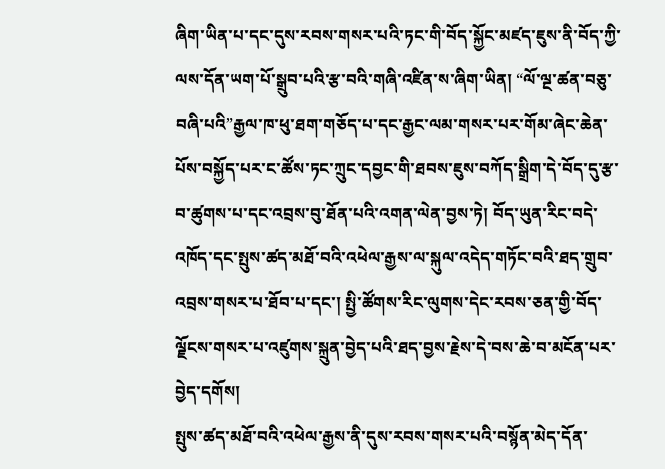ཞིག་ཡིན་པ་དང་དུས་རབས་གསར་པའི་ཏང་གི་བོད་སྐྱོང་མཛད་ཇུས་ནི་བོད་ཀྱི་ལས་དོན་ཡག་པོ་སྒྲུབ་པའི་རྩ་བའི་གཞི་འཛིན་ས་ཞིག་ཡིན། “ལོ་ལྔ་ཚན་བཅུ་བཞི་པའི”རྒྱལ་ཁ་ཕུ་ཐག་གཅོད་པ་དང་རྒྱང་ལམ་གསར་པར་གོམ་ཞེང་ཆེན་པོས་བསྐྱོད་པར་ང་ཚོས་ཏང་ཀྲུང་དབྱང་གི་ཐབས་ཇུས་བཀོད་སྒྲིག་དེ་བོད་དུ་རྩ་བ་ཚུགས་པ་དང་འབྲས་བུ་ཐོན་པའི་འགན་ལེན་བྱས་ཏེ། བོད་ཡུན་རིང་བདེ་འཁོད་དང་སྤུས་ཚད་མཐོ་བའི་འཕེལ་རྒྱས་ལ་སྐུལ་འདེད་གཏོང་བའི་ཐད་གྲུབ་འབྲས་གསར་པ་ཐོབ་པ་དང་། སྤྱི་ཚོགས་རིང་ལུགས་དེང་རབས་ཅན་གྱི་བོད་ལྗོངས་གསར་པ་འཛུགས་སྐྲུན་བྱེད་པའི་ཐད་བྱས་རྗེས་དེ་བས་ཆེ་བ་མངོན་པར་བྱེད་དགོས།
སྤུས་ཚད་མཐོ་བའི་འཕེལ་རྒྱས་ནི་དུས་རབས་གསར་པའི་བསྙོན་མེད་དོན་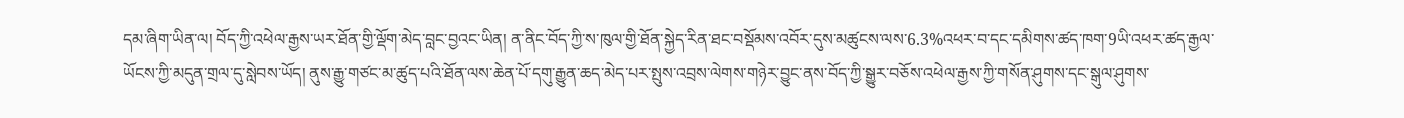དམ་ཞིག་ཡིན་ལ། བོད་ཀྱི་འཕེལ་རྒྱས་ཡར་ཐོན་གྱི་ལྡོག་མེད་བླང་བྱའང་ཡིན། ན་ནིང་བོད་ཀྱི་ས་ཁུལ་གྱི་ཐོན་སྐྱེད་རིན་ཐང་བསྡོམས་འབོར་དུས་མཚུངས་ལས་6.3%འཕར་བ་དང་དམིགས་ཚད་ཁག་9ཡི་འཕར་ཚད་རྒྱལ་ཡོངས་ཀྱི་མདུན་གྲལ་དུ་སླེབས་ཡོད། ནུས་རྒྱུ་གཙང་མ་ཚུད་པའི་ཐོན་ལས་ཆེན་པོ་དགུ་རྒྱུན་ཆད་མེད་པར་སྤུས་འབྲས་ལེགས་གཉེར་བྱུང་ནས་བོད་ཀྱི་སྒྱུར་བཅོས་འཕེལ་རྒྱས་ཀྱི་གསོན་ཤུགས་དང་སྒུལ་ཤུགས་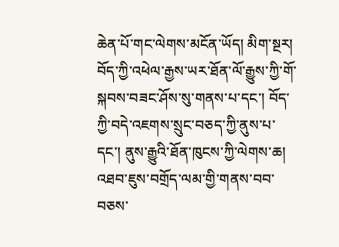ཆེན་པོ་གང་ལེགས་མངོན་ཡོད། མིག་སྔར། བོད་ཀྱི་འཕེལ་རྒྱས་ཡར་ཐོན་ལོ་རྒྱུས་ཀྱི་གོ་སྐབས་བཟང་ཤོས་སུ་གནས་པ་དང་། བོད་ཀྱི་བདེ་འཇགས་སྲུང་བཅད་ཀྱི་ནུས་པ་དང་། ནུས་རྒྱུའི་ཐོན་ཁུངས་ཀྱི་ལེགས་ཆ། འཐབ་ཇུས་བགྲོད་ལམ་གྱི་གནས་བབ་བཅས་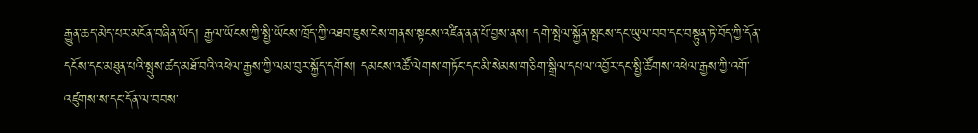རྒྱུན་ཆད་མེད་པར་མངོན་བཞིན་ཡོད། རྒྱལ་ཡོངས་ཀྱི་སྤྱི་ཡོངས་ཁྲོད་ཀྱི་འཐབ་ཇུས་ངེས་གནས་སྟངས་འཛིན་ནན་པོ་བྱས་ནས། དགེ་སྤེལ་སྐྱོན་སྤངས་དང་ཡུལ་བབ་དང་བསྟུན་ཏེ་བོད་ཀྱི་དོན་དངོས་དང་མཐུན་པའི་སྤུས་ཚད་མཐོ་བའི་འཕེལ་རྒྱས་ཀྱི་ལམ་བུར་སྐྱོད་དགོས། དམངས་འཚོ་ལེགས་གཏོང་དང་མི་སེམས་གཅིག་སྒྲིལ་དཔལ་འབྱོར་དང་སྤྱི་ཚོགས་འཕེལ་རྒྱས་ཀྱི་འགོ་འཛུགས་ས་དང་དོན་ལ་བབས་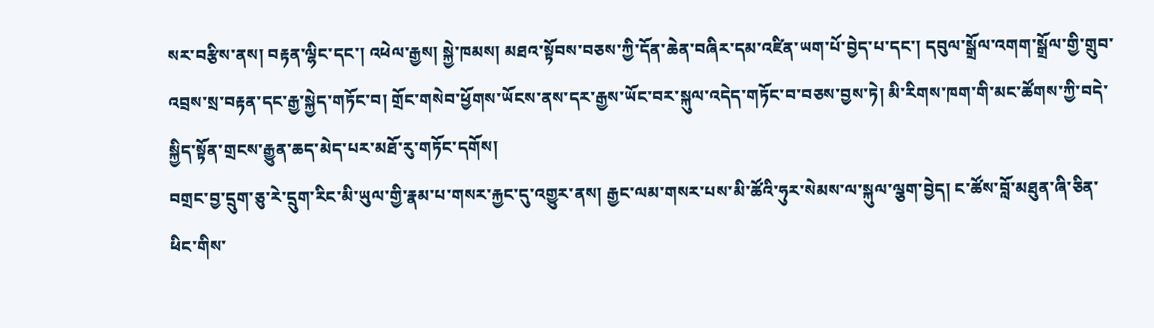སར་བརྩིས་ནས། བརྟན་ལྷིང་དང་། འཕེལ་རྒྱས། སྐྱེ་ཁམས། མཐའ་སྟོབས་བཅས་ཀྱི་དོན་ཆེན་བཞིར་དམ་འཛིན་ཡག་པོ་བྱེད་པ་དང་། དབུལ་སྒྲོལ་འགག་སྒྲོལ་གྱི་གྲུབ་འབྲས་སྲ་བརྟན་དང་རྒྱ་སྐྱེད་གཏོང་བ། གྲོང་གསེབ་ཕྱོགས་ཡོངས་ནས་དར་རྒྱས་ཡོང་བར་སྐུལ་འདེད་གཏོང་བ་བཅས་བྱས་ཏེ། མི་རིགས་ཁག་གི་མང་ཚོགས་ཀྱི་བདེ་སྐྱིད་སྟོན་གྲངས་རྒྱུན་ཆད་མེད་པར་མཐོ་རུ་གཏོང་དགོས།
བགྲང་བྱ་དྲུག་ཅུ་རེ་དྲུག་རིང་མི་ཡུལ་གྱི་རྣམ་པ་གསར་རྐྱང་དུ་འགྱུར་ནས། རྒྱང་ལམ་གསར་པས་མི་ཚོའི་ཧུར་སེམས་ལ་སྐུལ་ལྕག་བྱེད། ང་ཚོས་བློ་མཐུན་ཞི་ཅིན་ཕིང་གིས་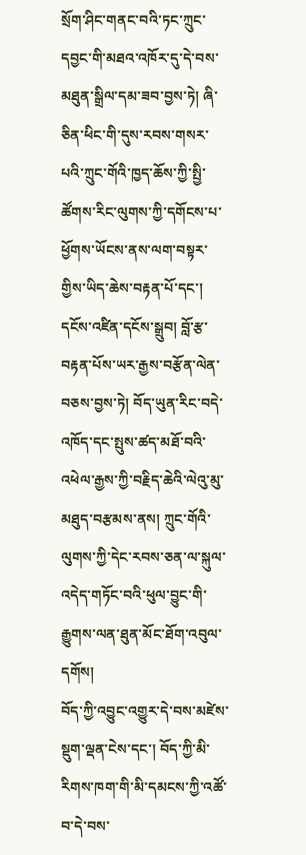སྲོག་ཤིང་གནང་བའི་ཏང་ཀྲུང་དབྱང་གི་མཐའ་འཁོར་དུ་དེ་བས་མཐུན་སྒྲིལ་དམ་ཟབ་བྱས་ཏེ། ཞི་ཅིན་ཕིང་གི་དུས་རབས་གསར་པའི་ཀྲུང་གོའི་ཁྱད་ཆོས་ཀྱི་སྤྱི་ཚོགས་རིང་ལུགས་ཀྱི་དགོངས་པ་ཕྱོགས་ཡོངས་ནས་ལག་བསྟར་གྱིས་ཡིད་ཆེས་བརྟན་པོ་དང་། དངོས་འཛིན་དངོས་སྒྲུབ། བློ་རྩ་བརྟན་པོས་ཡར་རྒྱས་བརྩོན་ལེན་བཅས་བྱས་ཏེ། བོད་ཡུན་རིང་བདེ་འཁོད་དང་སྤུས་ཚད་མཐོ་བའི་འཕེལ་རྒྱས་ཀྱི་བརྗིད་ཆེའི་ལེའུ་མུ་མཐུད་བརྩམས་ནས། ཀྲུང་གོའི་ལུགས་ཀྱི་དེང་རབས་ཅན་ལ་སྐུལ་འདེད་གཏོང་བའི་ཕུལ་བྱུང་གི་རྒྱུགས་ལན་ཐུན་མོང་ཐོག་འབུལ་དགོས།
བོད་ཀྱི་འབྱུང་འགྱུར་དེ་བས་མཛེས་སྡུག་ལྡན་ངེས་དང་། བོད་ཀྱི་མི་རིགས་ཁག་གི་མི་དམངས་ཀྱི་འཚོ་བ་དེ་བས་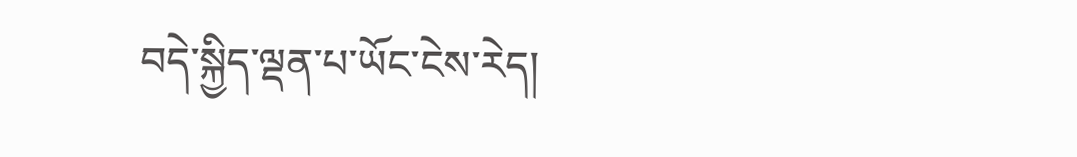བདེ་སྐྱིད་ལྡན་པ་ཡོང་ངེས་རེད།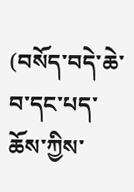(བསོད་བདེ་ཆེ་བ་དང་པད་ཆོས་ཀྱིས་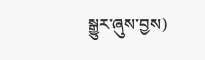སྒྱུར་ཞུས་བྱས)